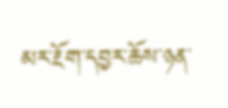མར་རྔོག་དབྱར་ཆོས་ཉན་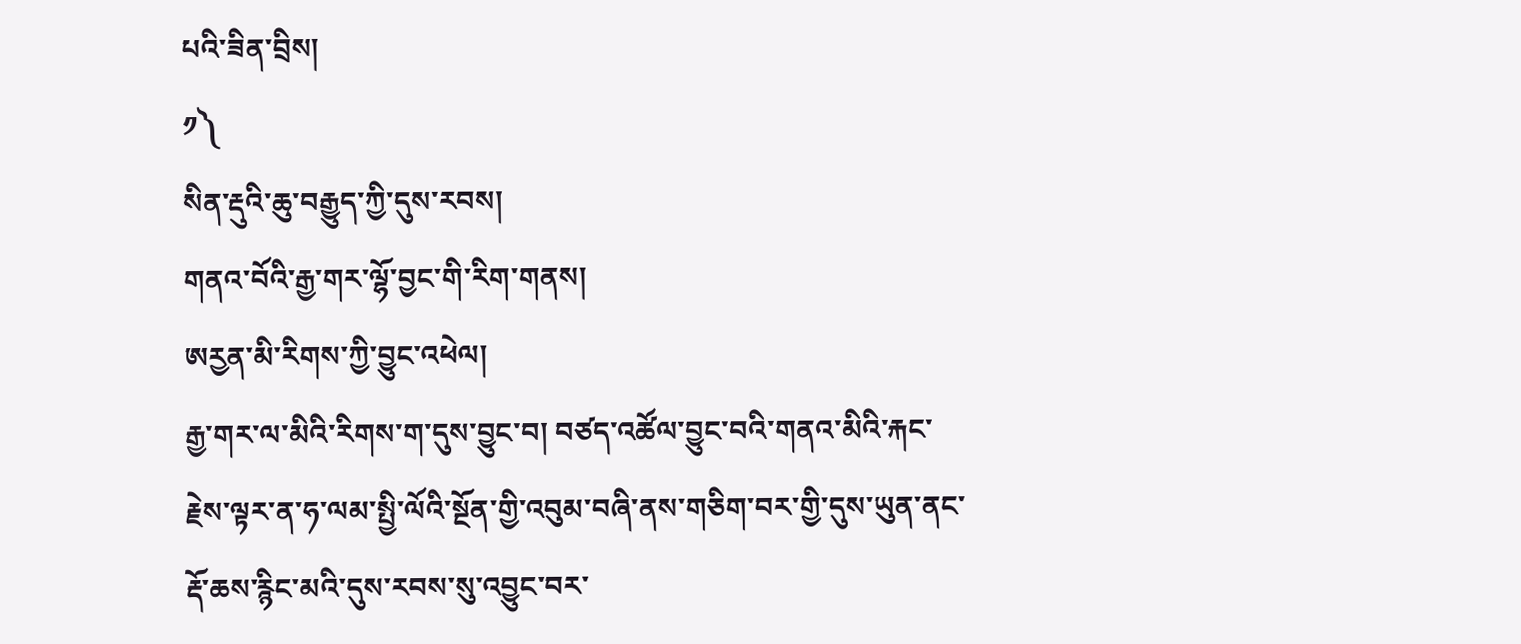པའི་ཟིན་བྲིས།
༡༽
སིན་རྡུའི་ཆུ་བརྒྱུད་ཀྱི་དུས་རབས།
གནའ་བོའི་རྒྱ་གར་ལྷོ་བྱང་གི་རིག་གནས།
ཨརྱན་མི་རིགས་ཀྱི་བྱུང་འཕེལ།
རྒྱ་གར་ལ་མིའི་རིགས་ག་དུས་བྱུང་བ། བཙད་འཚོལ་བྱུང་བའི་གནའ་མིའི་རྐང་རྗེས་ལྟར་ན་ཧ་ལམ་སྤྱི་ལོའི་སྔོན་གྱི་འབུམ་བཞི་ནས་གཅིག་བར་གྱི་དུས་ཡུན་ནང་རྡོ་ཆས་རྙིང་མའི་དུས་རབས་སུ་འབྱུང་བར་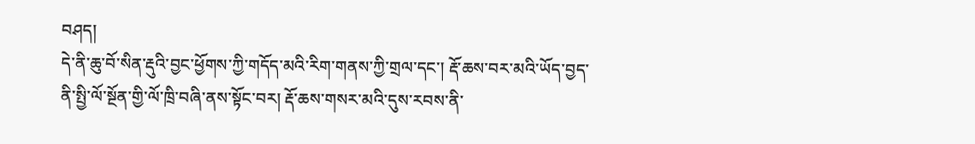བཤད།
དེ་ནི་ཆུ་བོ་སིན་རྡུའི་བྱང་ཕྱོགས་ཀྱི་གདོད་མའི་རིག་གནས་ཀྱི་གྲལ་དང་། རྡོ་ཆས་བར་མའི་ཡོད་བྱད་ནི་སྤྱི་ལོ་སྔོན་གྱི་ལོ་ཁྲི་བཞི་ནས་སྟོང་བར། རྡོ་ཆས་གསར་མའི་དུས་རབས་ནི་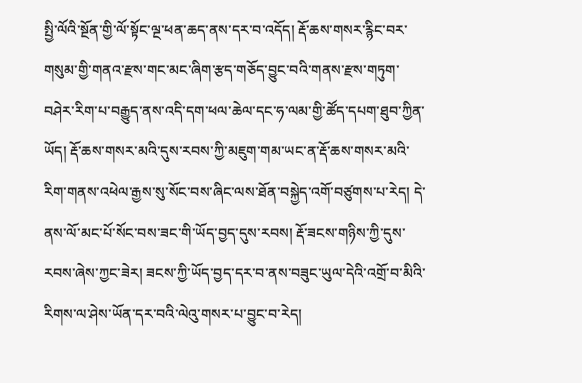སྤྱི་ལོའི་སྔོན་གྱི་ལོ་སྟོང་ལྔ་ཕན་ཆད་ནས་དར་བ་འདོད། རྡོ་ཆས་གསར་རྙིང་བར་གསུམ་གྱི་གནའ་རྫས་གང་མང་ཞིག་རྩད་གཅོད་བྱུང་བའི་གནས་རྫས་གཏུག་བཤེར་རིག་པ་བརྒྱུད་ནས་འདི་དག་ཕལ་ཆེལ་དང་ཧ་ལམ་གྱི་ཚོད་དཔག་ཐུབ་ཀྱིན་ཡོད། རྡོ་ཆས་གསར་མའི་དུས་རབས་ཀྱི་མཇུག་གམ་ཡང་ན་རྡོ་ཆས་གསར་མའི་རིག་གནས་འཕེལ་རྒྱས་སུ་སོང་བས་ཞིང་ལས་ཐོན་བསྐྱེད་འགོ་བཙུགས་པ་རེད། དེ་ནས་ལོ་མང་པོ་སོང་བས་ཟང་གི་ཡོད་བྱད་དུས་རབས། རྡོ་ཟངས་གཉིས་ཀྱི་དུས་རབས་ཞེས་ཀྱང་ཟེར། ཟངས་ཀྱི་ཡོད་བྱད་དར་བ་ནས་བཟུང་ཡུལ་དེའི་འགྲོ་བ་མིའི་རིགས་ལ་ཤེས་ཡོན་དར་བའི་ལེའུ་གསར་པ་བྱུང་བ་རེད།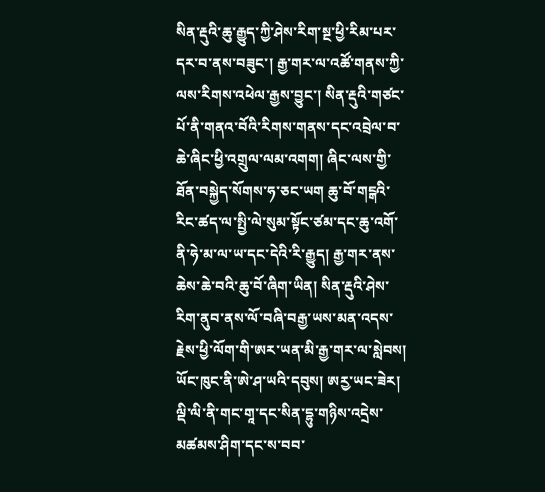སིན་རྡུའི་ཆུ་རྒྱུད་ཀྱི་ཤེས་རིག་སྔ་ཕྱི་རིམ་པར་དར་བ་ནས་བཟུང་། རྒྱ་གར་ལ་འཚོ་གནས་ཀྱི་ལས་རིགས་འཕེལ་རྒྱས་བྱུང་། སིན་རྡུའི་གཙང་པོ་ནི་གནའ་བོའི་རིགས་གནས་དང་འབྲེལ་བ་ཆེ་ཞིང་ཕྱི་འགྲུལ་ལམ་འགག། ཞིང་ལས་གྱི་ཐོན་བསྐྱེད་སོགས་ཧ་ཅང་ཡག ཆུ་བོ་གངྒའི་རིང་ཚད་ལ་སྤྱི་ལེ་སུམ་སྟོང་ཙམ་དང་ཆུ་འགོ་ནི་ཧེ་མ་ལ་ཡ་དང་དེའི་རི་རྒྱུད། རྒྱ་གར་ནས་ཆེས་ཆེ་བའི་ཆུ་བོ་ཞིག་ཡིན། སིན་རྡུའི་ཤེས་རིག་ནུབ་ནས་ལོ་བཞི་བརྒྱ་ཡས་མན་འདས་རྗེས་ཕྱི་ལོག་གི་ཨར་ཡན་མི་རྒྱ་གར་ལ་སླེབས། ཡོང་ཁུང་ནི་ཨེ་ཤ་ཡའི་དབུས། ཨརྱ་ཡང་ཟེར། ལྡི་ལི་ནི་གང་གཱ་དང་སིན་དྷུ་གཉིས་འདྲེས་མཚམས་ཤིག་དང་ས་བབ་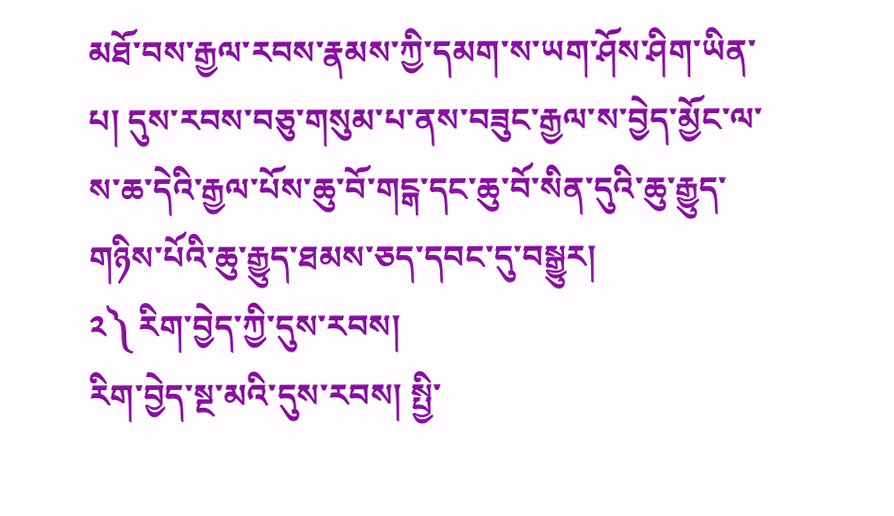མཐོ་བས་རྒྱལ་རབས་རྣམས་ཀྱི་དམག་ས་ཡག་ཤོས་ཤིག་ཡིན་པ། དུས་རབས་བཅུ་གསུམ་པ་ནས་བཟུང་རྒྱལ་ས་བྱེད་མྱོང་ལ་ས་ཆ་དེའི་རྒྱལ་པོས་ཆུ་བོ་གངྒ་དང་ཆུ་བོ་སིན་དུའི་ཆུ་རྒྱུད་གཉིས་པོའི་ཆུ་རྒྱུད་ཐམས་ཅད་དབང་དུ་བསྒྱུར།
༢༽ རིག་བྱེད་ཀྱི་དུས་རབས།
རིག་བྱེད་སྔ་མའི་དུས་རབས། སྤྱི་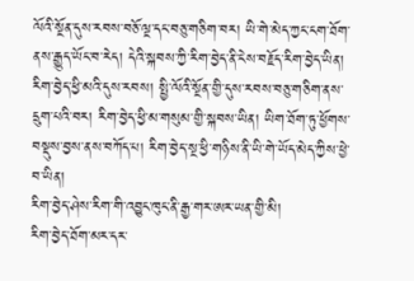ལོའི་སྔོན་དུས་རབས་བཅོ་ལྔ་དང་བཅུ་གཅིག་བར། ཡི་གེ་མེད་ཀྱང་ངག་ཐོག་ནས་རྒྱུད་ཡོང་བ་རེད། དེའི་སྐབས་ཀྱི་རིག་བྱེད་ནི་ངེས་བརྗོད་རིག་བྱེད་ཡིན།
རིག་བྱེད་ཕྱི་མའི་དུས་རབས། སྤྱི་ལོའི་སྔོན་གྱི་དུས་རབས་བཅུ་གཅིག་ནས་དྲུག་པའི་བར། རིག་བྱེད་ཕྱི་མ་གསུམ་གྱི་སྐབས་ཡིན། ཡིག་ཐོག་ཏུ་ཕྱོགས་བསྡུས་བྱས་ནས་བཀོད་པ། རིག་བྱེད་སྔ་ཕྱི་གཉིས་ནི་ཡི་གེ་ཡོད་མེད་ཀྱིས་ཕྱེ་བ་ཡིན།
རིག་བྱེད་ཤེས་རིག་གི་འབྱུང་ཁུང་ནི་རྒྱ་གར་ཨར་ཡན་གྱི་མི།
རིག་བྱེད་ཐོག་མར་དར་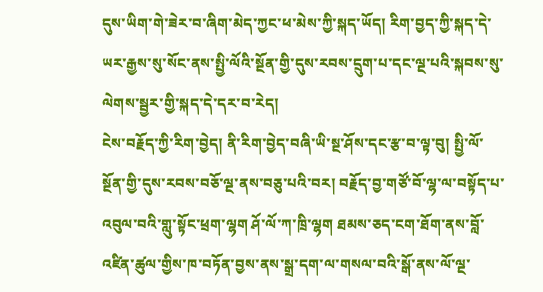དུས་ཡིག་གེ་ཟེར་བ་ཞིག་མེད་ཀྱང་ཕ་མེས་ཀྱི་སྐད་ཡོད། རིག་བྱད་ཀྱི་སྐད་དེ་ཡར་རྒྱས་སུ་སོང་ནས་སྤྱི་ལོའི་སྔོན་གྱི་དུས་རབས་དྲུག་པ་དང་ལྔ་པའི་སྐབས་སུ་ལེགས་སྦྱར་གྱི་སྐད་དེ་དར་བ་རེད།
ངེས་བརྗོད་ཀྱི་རིག་བྱེད། ནི་རིག་བྱེད་བཞི་ཡི་སྔ་ཤོས་དང་རྩ་བ་ལྟ་བུ། སྤྱི་ལོ་སྔོན་གྱི་དུས་རབས་བཅོ་ལྔ་ནས་བཅུ་པའི་བར། བརྗོད་བྱ་གཙོ་བོ་ལྷ་ལ་བསྟོད་པ་འབུལ་བའི་གླུ་སྟོང་ཕྲག་ལྷག ཤོ་ལོ་ཀ་ཁྲི་ལྷག ཐམས་ཅད་ངག་ཐོག་ནས་བློ་འཛིན་ཚུལ་གྱིས་ཁ་བཏོན་བྱས་ནས་སྒྲ་དག་ལ་གསལ་བའི་སྒོ་ནས་ལོ་ལྔ་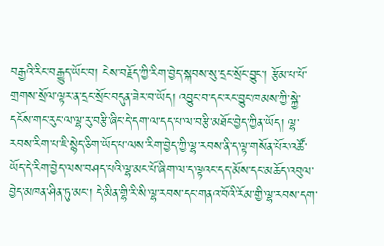བརྒྱའི་རིང་བརྒྱུད་ཡོང་བ། ངེས་བརྗོད་ཀྱི་རིག་བྱེད་སྐབས་སུ་དྲང་སྲོང་བྱུང་། རྩོམ་པ་པོ་གྲགས་སྲོལ་ལྟར་ན་དྲང་སྲོང་བདུན་ཟེར་བ་ཡོད། འབྱུང་བ་དང་རང་བྱུང་ཁམས་ཀྱི་སྐྱེ་དངོས་གང་རུང་ལ་ལྷ་རུ་བརྩི་ཞིང་དེ་དག་ལ་དད་པ་ལ་བརྩི་མཐོང་བྱེད་ཀྱིན་ཡོད། ལྷ་རབས་རིག་པ་ཇི་སྙེད་ཅིག་ཡོད་པ་ལས་རིག་བྱེད་ཀྱི་ལྷ་རབས་ནི་ད་ལྟ་གསོན་པོར་འཚོ་ཡོད་དེ་རིག་བྱེད་ལས་བཤད་པའི་ལྷ་མང་པོ་ཞིག་ལ་ད་ལྟའང་དད་མོས་དང་མཆོད་འབུལ་བྱེད་མཁན་ཤིན་ཏུ་མང་། དེ་མིན་གྷི་རི་སི་ལྷ་རབས་དང་གནའ་བོའི་རོམ་གྱི་ལྷ་རབས་དག་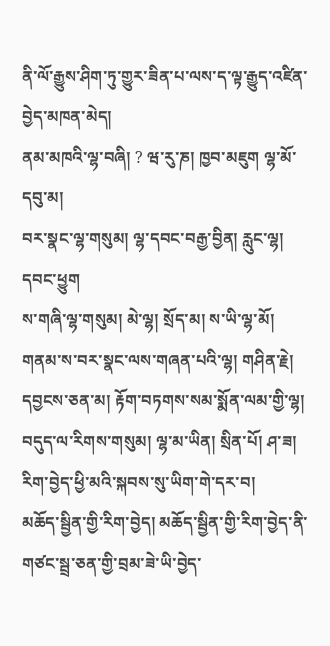ནི་ལོ་རྒྱུས་ཤིག་ཏུ་གྱུར་ཟིན་པ་ལས་ད་ལྟ་རྒྱུད་འཛིན་བྱེད་མཁན་མེད།
ནམ་མཁའི་ལྷ་བཞི། ? ཝ་རུ་ཎ། ཁྱབ་མཇུག ལྷ་མོ་དབུ་མ།
བར་སྣང་ལྷ་གསུམ། ལྷ་དབང་བརྒྱ་བྱིན། རླུང་ལྷ། དབང་ཕྱུག
ས་གཞི་ལྷ་གསུམ། མེ་ལྷ། སྲོད་མ། ས་ཡི་ལྷ་མོ།
གནམ་ས་བར་སྣང་ལས་གཞན་པའི་ལྷ། གཤིན་རྗེ། དབྱངས་ཅན་མ། རྟོག་བཏགས་སམ་སྨོན་ལམ་གྱི་ལྷ།
བདུད་ལ་རིགས་གསུམ། ལྷ་མ་ཡིན། སྲིན་པོ། ཤ་ཟ།
རིག་བྱེད་ཕྱི་མའི་སྐབས་སུ་ཡིག་གེ་དར་བ།
མཆོད་སྦྱིན་གྱི་རིག་བྱེད། མཆོད་སྦྱིན་གྱི་རིག་བྱེད་ནི་གཙང་སྦྲ་ཅན་གྱི་བྲམ་ཟེ་ཡི་བྱེད་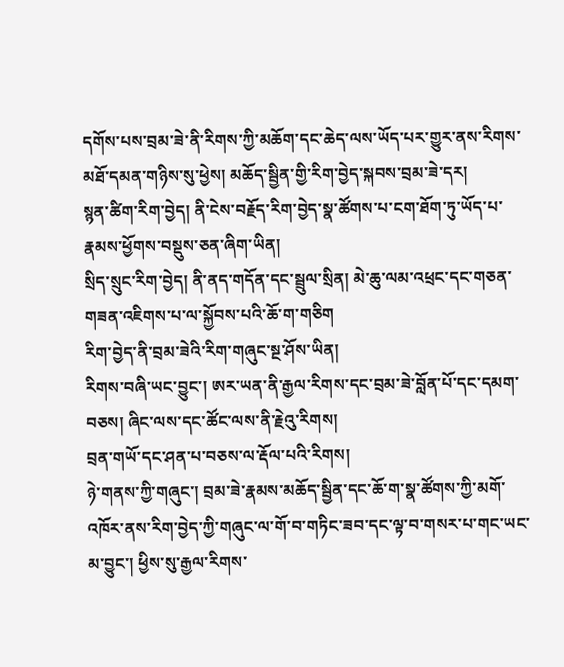དགོས་པས་བྲམ་ཟེ་ནི་རིགས་ཀྱི་མཆོག་དང་ཆེད་ལས་ཡོད་པར་གྱུར་ནས་རིགས་མཐོ་དམན་གཉིས་སུ་ཕྱེས། མཆོད་སྦྱིན་གྱི་རིག་བྱེད་སྐབས་བྲམ་ཟེ་དར།
སྙན་ཚིག་རིག་བྱེད། ནི་ངེས་བརྗོད་རིག་བྱེད་སྣ་ཚོགས་པ་ངག་ཐོག་ཏུ་ཡོད་པ་རྣམས་ཕྱོགས་བསྡུས་ཅན་ཞིག་ཡིན།
སྲིད་སྲུང་རིག་བྱེད། ནི་ནད་གདོན་དང་སྦྲུལ་སྲིན། མེ་ཆུ་ལམ་འཕྲང་དང་གཅན་གཟན་འཇིགས་པ་ལ་སྐྱོབས་པའི་ཆོ་ག་གཅིག
རིག་བྱེད་ནི་བྲམ་ཟེའི་རིག་གཞུང་སྔ་ཤོས་ཡིན།
རིགས་བཞི་ཡང་བྱུང་། ཨར་ཡན་ནི་རྒྱལ་རིགས་དང་བྲམ་ཟེ་བློན་པོ་དང་དམག་བཅས། ཞིང་ལས་དང་ཚོང་ལས་ནི་རྗེའུ་རིགས།
བྲན་གཡོ་དང་ཤན་པ་བཅས་ལ་རྡོལ་པའི་རིགས།
ཉེ་གནས་ཀྱི་གཞུང་། བྲམ་ཟེ་རྣམས་མཆོད་སྦྱིན་དང་ཆོ་ག་སྣ་ཚོགས་ཀྱི་མགོ་འཁོར་ནས་རིག་བྱེད་ཀྱི་གཞུང་ལ་གོ་བ་གཏིང་ཟབ་དང་ལྟ་བ་གསར་པ་གང་ཡང་མ་བྱུང་། ཕྱིས་སུ་རྒྱལ་རིགས་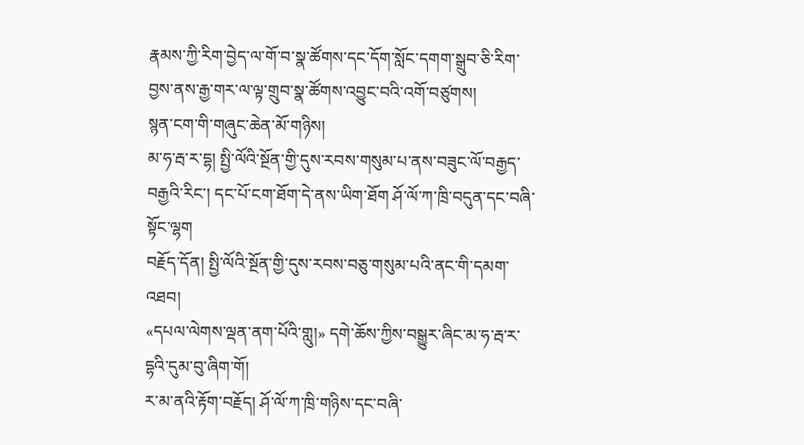རྣམས་ཀྱི་རིག་བྱེད་ལ་གོ་བ་སྣ་ཚོགས་དང་དོག་སློང་དགག་སྒྲུབ་ཅི་རིག་བྱས་ནས་རྒྱ་གར་ལ་ལྟ་གྲུབ་སྣ་ཚོགས་འབྱུང་བའི་འགོ་བཙུགས།
སྙན་ངག་གི་གཞུང་ཆེན་མོ་གཉིས།
མ་ཧ་རྦ་ར་དྷ། སྤྱི་ལོའི་སྔོན་གྱི་དུས་རབས་གསུམ་པ་ནས་བཟུང་ལོ་བརྒྱད་བརྒྱའི་རིང་། དང་པོ་ངག་ཐོག་དེ་ནས་ཡིག་ཐོག ཤོ་ལོ་ཀ་ཁྲི་བདུན་དང་བཞི་སྟོང་ལྷག
བརྗོད་དོན། སྤྱི་ལོའི་སྔོན་གྱི་དུས་རབས་བཅུ་གསུམ་པའི་ནང་གི་དམག་འཐབ།
«དཔལ་ལེགས་ལྡན་ནག་པོའི་གླུ།» དགེ་ཆོས་ཀྱིས་བསྒྱུར་ཞིང་མ་ཧ་རྦ་ར་དྷའི་དུམ་བུ་ཞིག་གོ།
ར་མ་ནའི་རྟོག་བརྗོད། ཤོ་ལོ་ཀ་ཁྲི་གཉིས་དང་བཞི་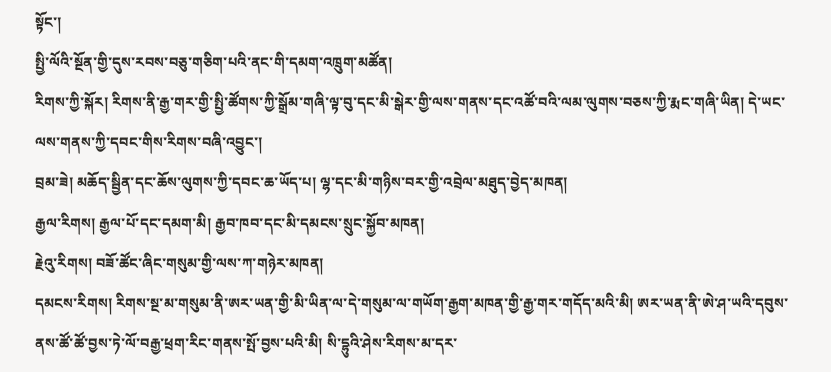སྟོང་།
སྤྱི་ལོའི་སྔོན་གྱི་དུས་རབས་བཅུ་གཅིག་པའི་ནང་གི་དམག་འཁྲུག་མཚོན།
རིགས་ཀྱི་སྐོར། རིགས་ནི་རྒྱ་གར་གྱི་སྤྱི་ཚོགས་ཀྱི་སྒྲོམ་གཞི་ལྟ་བུ་དང་མི་སྒེར་གྱི་ལས་གནས་དང་འཚོ་བའི་ལམ་ལུགས་བཅས་ཀྱི་རྨང་གཞི་ཡིན། དེ་ཡང་ལས་གནས་ཀྱི་དབང་གིས་རིགས་བཞི་འབྱུང་།
བྲམ་ཟེ། མཆོད་སྦྱིན་དང་ཆོས་ལུགས་ཀྱི་དབང་ཆ་ཡོད་པ། ལྷ་དང་མི་གཉིས་བར་གྱི་འབྲེལ་མཐུད་བྱེད་མཁན།
རྒྱལ་རིགས། རྒྱལ་པོ་དང་དམག་མི། རྒྱབ་ཁབ་དང་མི་དམངས་སྲུང་སྐྱོབ་མཁན།
རྗེའུ་རིགས། བཟོ་ཚོང་ཞིང་གསུམ་གྱི་ལས་ཀ་གཉེར་མཁན།
དམངས་རིགས། རིགས་སྔ་མ་གསུམ་ནི་ཨར་ཡན་གྱི་མི་ཡིན་ལ་དེ་གསུམ་ལ་གཡོག་རྒྱག་མཁན་གྱི་རྒྱ་གར་གདོད་མའི་མི། ཨར་ཡན་ནི་ཨེ་ཤ་ཡའི་དབུས་ནས་ཚོ་ཚོ་བྱས་ཏེ་ལོ་བརྒྱ་ཕྲག་རིང་གནས་སྤོ་བྱས་པའི་མི། སི་དྷུའི་ཤེས་རིགས་མ་དར་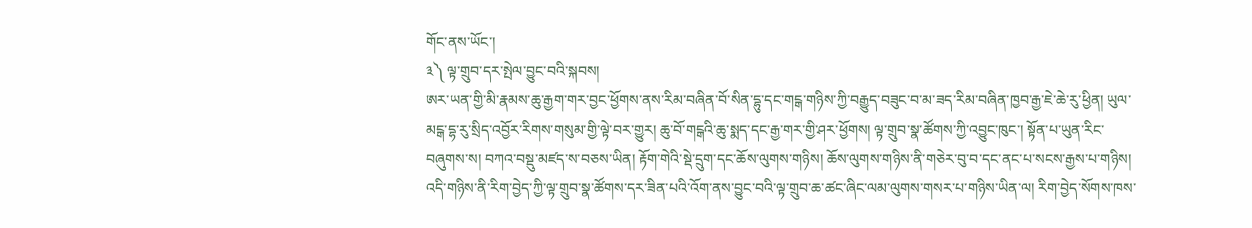གོང་ནས་ཡོང་།
༣༽ ལྟ་གྲུབ་དར་སྤེལ་བྱུང་བའི་སྐབས།
ཨར་ཡན་གྱི་མི་རྣམས་ཆུ་རྒྱག་གར་བྱང་ཕྱོགས་ནས་རིམ་བཞིན་བོ་སིན་དྷུ་དང་གངྒ་གཉིས་ཀྱི་བརྒྱུད་བཟུང་བ་མ་ཟད་རིམ་བཞིན་ཁྱབ་རྒྱ་ཇེ་ཆེ་རུ་ཕྱིན། ཡུལ་མངྒ་དྷ་རུ་སྲིད་འབྱོར་རིགས་གསུམ་གྱི་ལྟེ་བར་གྱུར། ཆུ་བོ་གངྒའི་ཆུ་སྨད་དང་རྒྱ་གར་གྱི་ཤར་ཕྱོགས། ལྟ་གྲུབ་སྣ་ཚོགས་ཀྱི་འབྱུང་ཁུང་། སྟོན་པ་ཡུན་རིང་བཞུགས་ས། བཀའ་བསྡུ་མཛད་ས་བཅས་ཡིན། རྟོག་གེའི་སྡེ་དྲུག་དང་ཆོས་ལུགས་གཉིས། ཆོས་ལུགས་གཉིས་ནི་གཅེར་བུ་བ་དང་ནང་པ་སངས་རྒྱས་པ་གཉིས། འདི་གཉིས་ནི་རིག་བྱེད་ཀྱི་ལྟ་གྲུབ་སྣ་ཚོགས་དར་ཟིན་པའི་འོག་ནས་བྱུང་བའི་ལྟ་གྲུབ་ཆ་ཚང་ཞིང་ལམ་ལུགས་གསར་པ་གཉིས་ཡིན་ལ། རིག་བྱེད་སོགས་ཁས་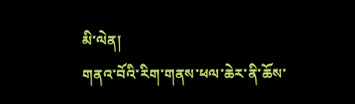མི་ལེན།
གནའ་བོའི་རིག་གནས་ཕལ་ཆེར་ནི་ཆོས་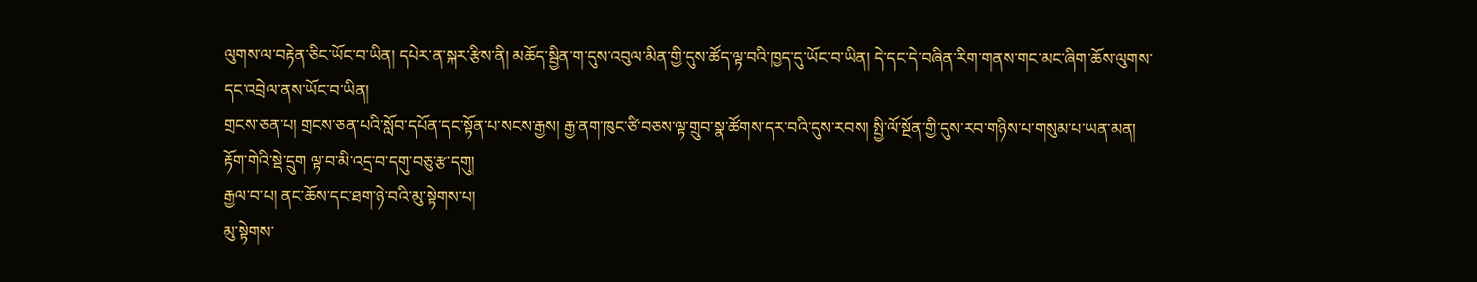ལུགས་ལ་བརྟེན་ཅིང་ཡོང་བ་ཡིན། དཔེར་ན་སྐར་རྩིས་ནི། མཆོད་སྦྱིན་ག་དུས་འབུལ་མིན་གྱི་དུས་ཚོད་ལྟ་བའི་ཁྱད་དུ་ཡོང་བ་ཡིན། དེ་དང་དེ་བཞིན་རིག་གནས་གང་མང་ཞིག་ཆོས་ལུགས་དང་འབྲེལ་ནས་ཡོང་བ་ཡིན།
གྲངས་ཅན་པ། གྲངས་ཅན་པའི་སློབ་དཔོན་དང་སྟོན་པ་སངས་རྒྱས། རྒྱ་ནག་ཁུང་ཙི་བཅས་ལྟ་གྲུབ་སྣ་ཚོགས་དར་བའི་དུས་རབས། སྤྱི་ལོ་སྔོན་གྱི་དུས་རབ་གཉིས་པ་གསུམ་པ་ཡན་མན།
རྟོག་གེའི་སྡེ་དྲུག ལྟ་བ་མི་འདྲ་བ་དགུ་བཅུ་རྩ་དགུ།
རྒྱལ་བ་པ། ནང་ཆོས་དང་ཐག་ཉེ་བའི་མུ་སྟེགས་པ།
མུ་སྟེགས་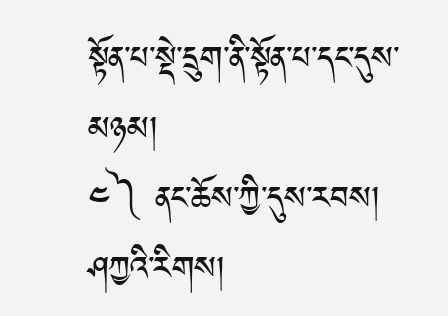སྟོན་པ་སྡེ་དྲུག་ནི་སྟོན་པ་དང་དུས་མཉམ།
༤༽ ནང་ཆོས་ཀྱི་དུས་རབས།
ཤཀྱའི་རིགས།